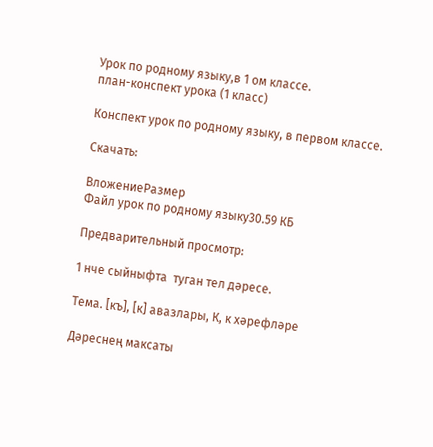Урок по родному языку,в 1 ом классе.
план-конспект урока (1 класс)

Конспект урок по родному языку, в первом классе.

Скачать:

ВложениеРазмер
Файл урок по родному языку30.59 КБ

Предварительный просмотр:

1 нче сыйныфта  туган тел дәресе.

Тема. [къ], [к] авазлары, К, к хәрефләре

Дәреснең максаты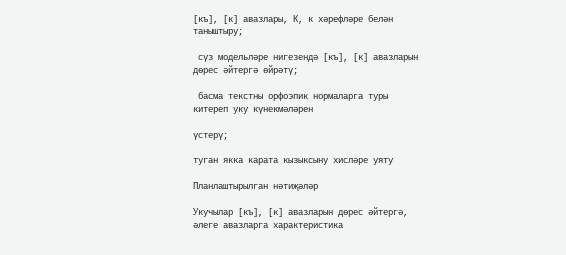[къ], [к] авазлары, К, к хәрефләре белән таныштыру;

 сүз модельләре нигезендә [къ], [к] авазларын дөрес әйтергә өйрәтү;

 басма текстны орфоэпик нормаларга туры китереп уку күнекмәләрен

үстерү;

туган якка карата кызыксыну хисләре уяту

Планлаштырылган нәтиҗәләр

Укучылар [къ], [к] авазларын дөрес әйтергә, әлеге авазларга характеристика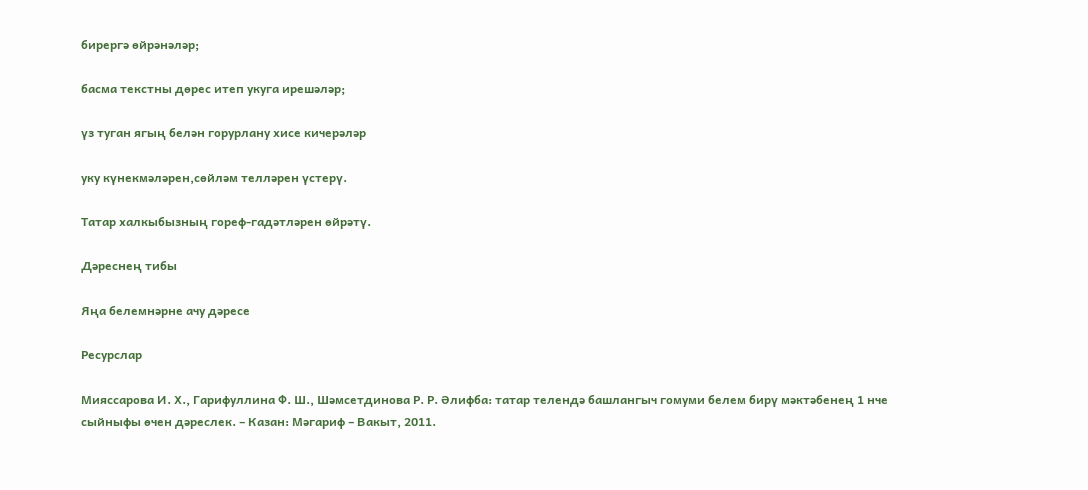бирергә өйрәнәләр;

басма текстны дөрес итеп укуга ирешәләр;

үз туган ягың белән горурлану хисе кичерәләр

уку күнекмәләрен,сөйләм телләрен үстерү.

Татар халкыбызның гореф-гадәтләрен өйрәтү.

Дәреснең тибы

Яңа белемнәрне ачу дәресе

Ресурслар

Мияссарова И. Х., Гарифуллина Ф. Ш., Шәмсетдинова Р. Р. Әлифба: татар телендә башлангыч гомуми белем бирү мәктәбенең 1 нче сыйныфы өчен дәреслек. – Казан: Мәгариф – Вакыт, 2011.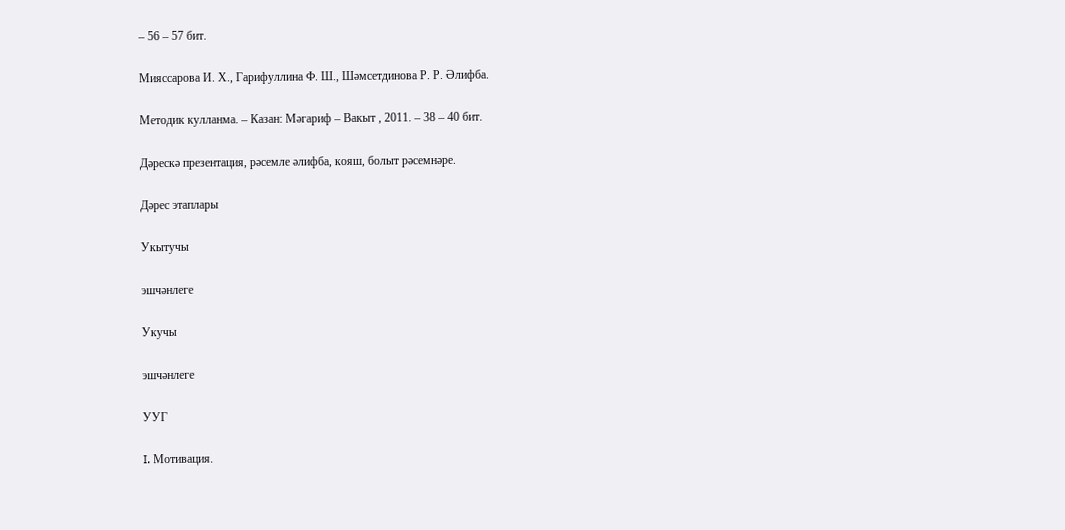– 56 – 57 бит.

Мияссарова И. Х., Гарифуллина Ф. Ш., Шәмсетдинова Р. Р. Әлифба.

Методик кулланма. – Казан: Мәгариф – Вакыт , 2011. – 38 – 40 бит.

Дәрескә презентация, рәсемле әлифба, кояш, болыт рәсемнәре.

Дәрес этаплары

Укытучы

эшчәнлеге

Укучы

эшчәнлеге

УУГ

I. Мотивация.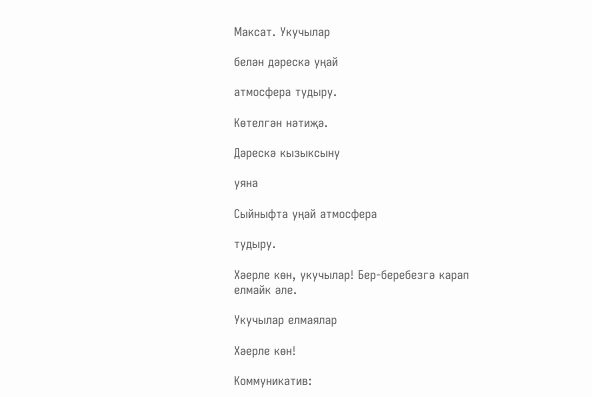Максат. Укучылар

белән дәрескә уңай

атмосфера тудыру.

Көтелгән нәтиҗә.

Дәрескә кызыксыну

уяна

Сыйныфта уңай атмосфера

тудыру.

Хәерле көн, укучылар! Бер-беребезгә карап елмайк әле.

Укучылар елмаялар

Хәерле көн!

Коммуникатив: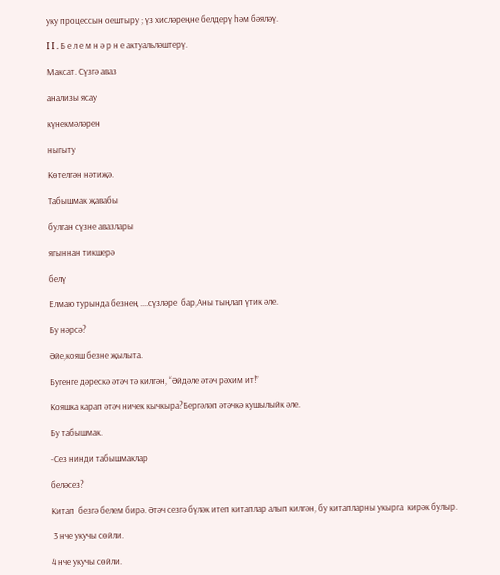уку процессын оештыру ; үз хисләреңне белдерү һәм бәяләү.

I I . Б е л е м н ә р н е актуальләштерү.

Максат. Сүзгә аваз

анализы ясау

күнекмәләрен

ныгыту

Көтелгән нәтиҗә.

Табышмак җавабы

булган сүзне авазлары

ягыннан тикшерә

белү

Елмаю турында безнең ....сүзләре  бар,Аны тыңлап үтик әле.

Бу нәрсә?

Әйе,кояш безне җылыта.

Бугенге дәрескә әтәч тә килгән, “Әйдәле әтәч рәхим ит!”

Кояшка карап әтәч ничек кычкыра?Бергәләп әтәчкә кушылыйк әле.

Бу табышмак.

-Сез нинди табышмаклар

беләсез?

Китап  безгә белем бирә. Әтәч сезгә бүләк итеп китаплар алып килгән, бу китапларны укырга  кирәк булыр.

 3 нче укучы сөйли.

4 нче укучы сөйли.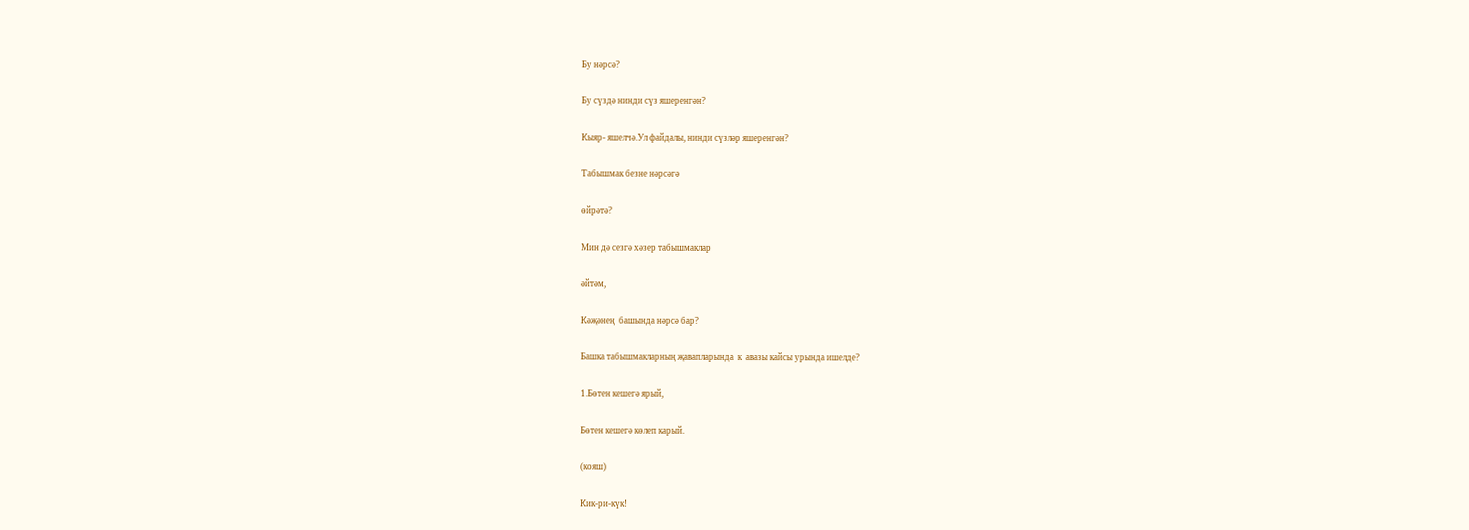Бу нәрсә?

Бу сүздә нинди сүз яшеренгән?

Кыяр- яшелчә.Ул файдалы, нинди сүзләр яшеренгән?

Табышмак безне нәрсәгә

өйрәтә?

Мин дә сезгә хәзер табышмаклар

әйтәм,

Кәҗәнең  башында нәрсә бар?

Башка табышмакларның җавапларында  к  авазы кайсы урында ишелде?

1.Бөтен кешегә ярый,

Бөтен кешегә көлеп карый.

(кояш)

Кик-ри-күк!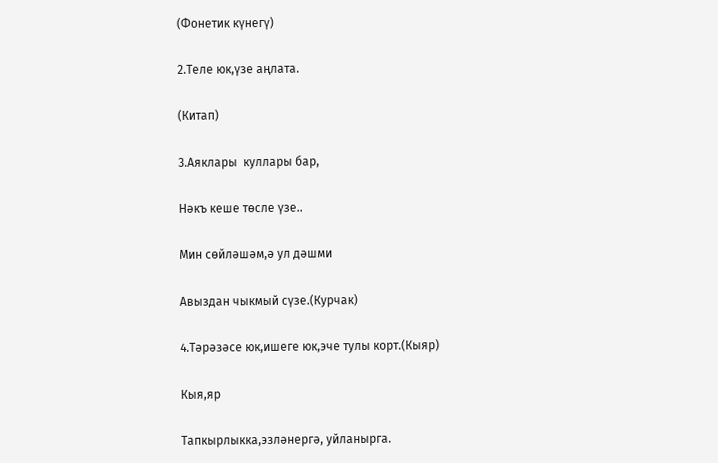(Фонетик күнегү)

2.Теле юк,үзе аңлата.

(Китап)

3.Аяклары  куллары бар,

Нәкъ кеше төсле үзе..

Мин сөйләшәм,ә ул дәшми

Авыздан чыкмый сүзе.(Курчак)

4.Тәрәзәсе юк,ишеге юк,эче тулы корт.(Кыяр)

Кыя,яр

Тапкырлыкка,эзләнергә, уйланырга.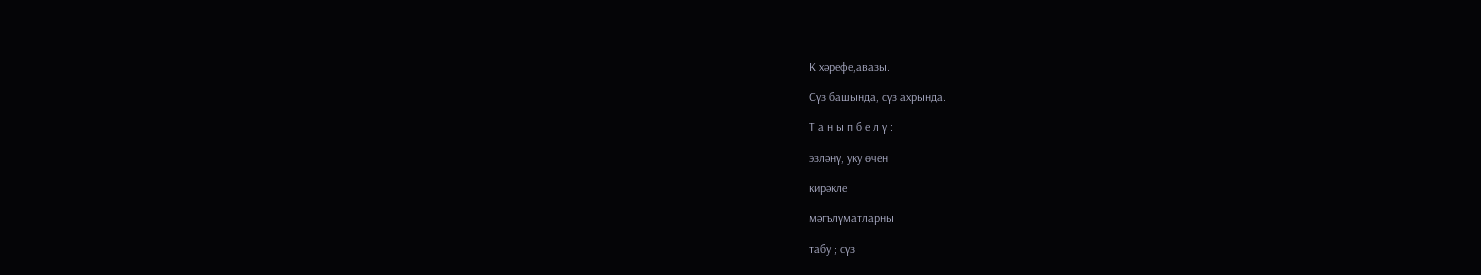К хәрефе,авазы.

Сүз башында, сүз ахрында.

Т а н ы п б е л ү :

эзләнү, уку өчен

кирәкле

мәгълүматларны

табу ; сүз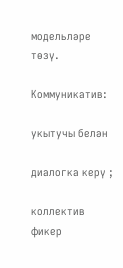модельләре төзү.

Коммуникатив:

укытучы белән

диалогка керү ;

коллектив фикер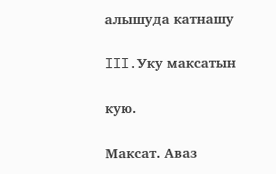алышуда катнашу

III.Уку максатын

кую.

Максат. Аваз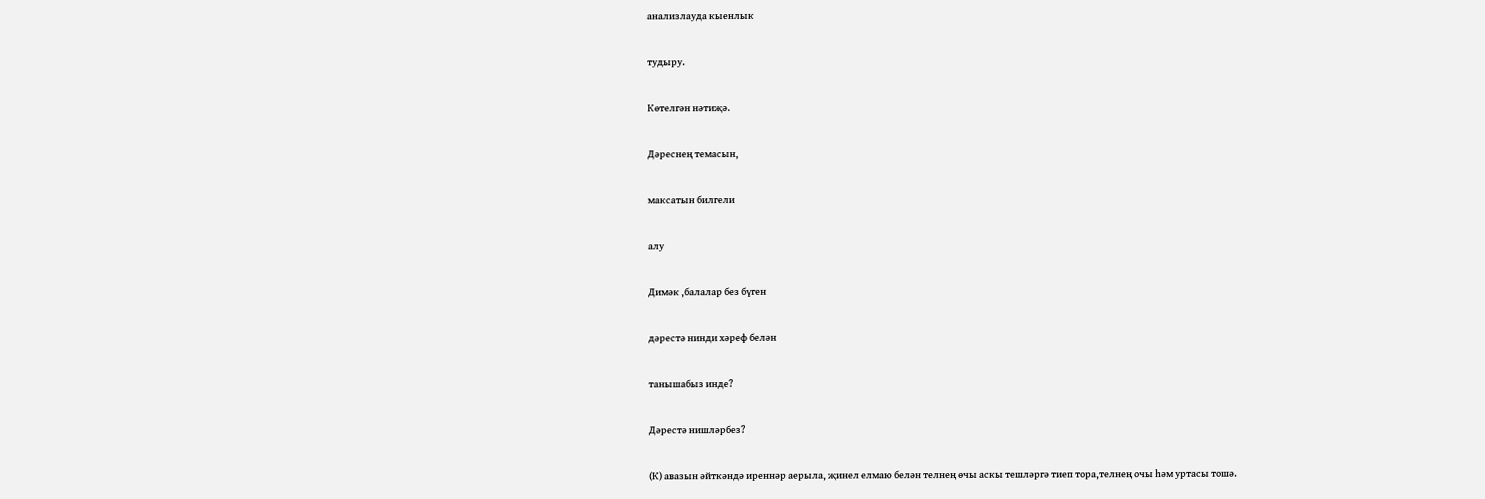анализлауда кыенлык

тудыру.

Көтелгән нәтиҗә.

Дәреснең темасын,

максатын билгели

алу

Димәк ,балалар без бүген

дәрестә нинди хәреф белән

танышабыз инде?

Дәрестә нишләрбез?

(К) авазын әйткәндә иреннәр аерыла, җинел елмаю белән телнең өчы аскы тешләргә тиеп тора,телнең очы һәм уртасы тошә.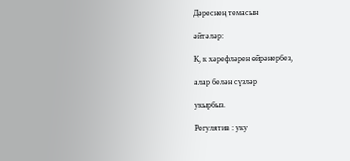Дәреснең темасын

әйтәләр:

К, к хәрефләрен өйрәнербез,

алар белән сүзләр

укырбыз.

Регулятив : уку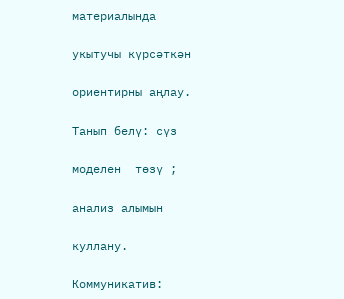материалында

укытучы күрсәткән

ориентирны аңлау.

Танып белү: сүз

моделен  төзү ;

анализ алымын

куллану.

Коммуникатив: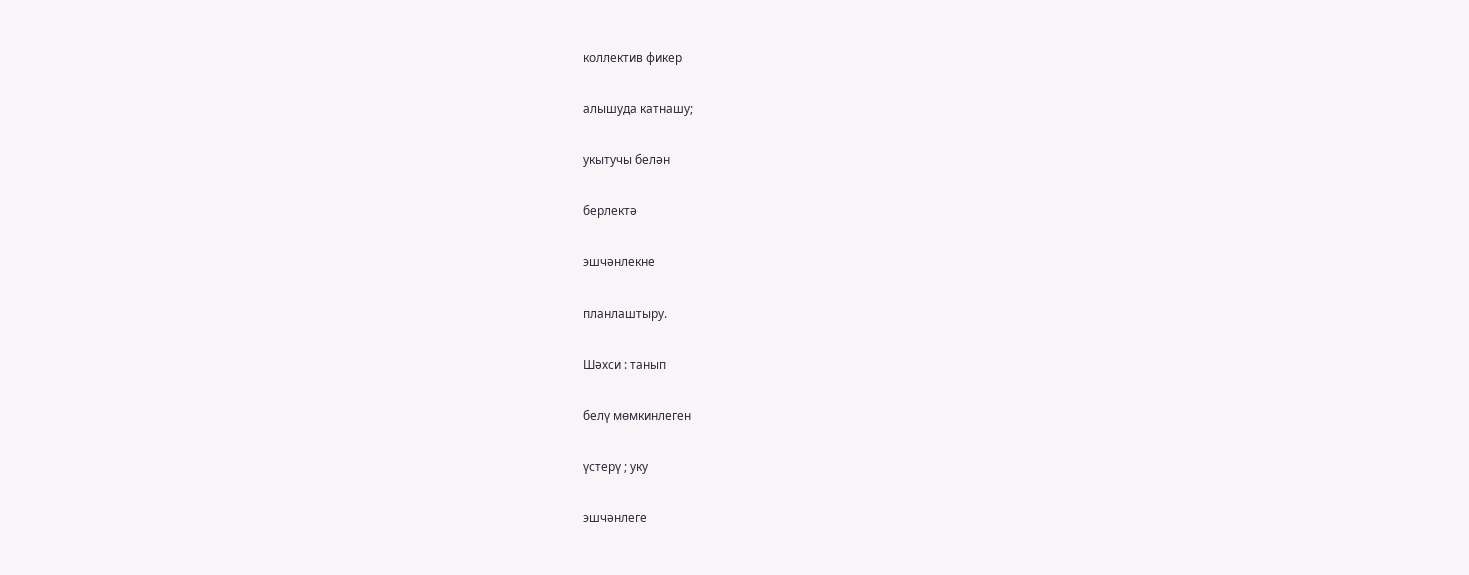коллектив фикер

алышуда катнашу;

укытучы белән

берлектә

эшчәнлекне

планлаштыру.

Шәхси : танып

белү мөмкинлеген

үстерү ; уку

эшчәнлеге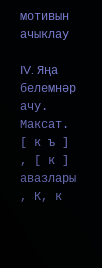мотивын ачыклау

IV. Яңа белемнәр ачу. Максат. [ к ъ ] , [ к ] авазлары , К, к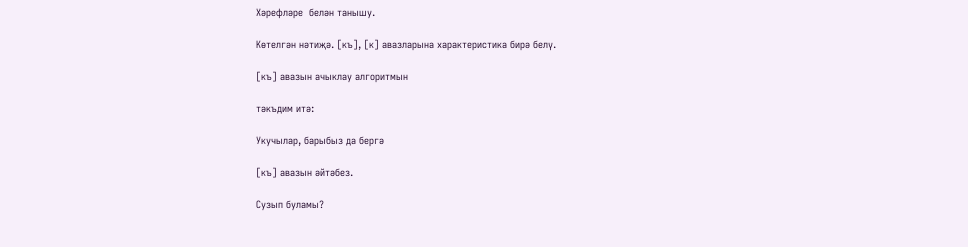Хәрефләре  белән танышу.

Көтелгән нәтиҗә. [къ], [к] авазларына характеристика бирә белү.

[къ] авазын ачыклау алгоритмын

тәкъдим итә:

Укучылар, барыбыз да бергә

[къ] авазын әйтәбез.

Сузып буламы?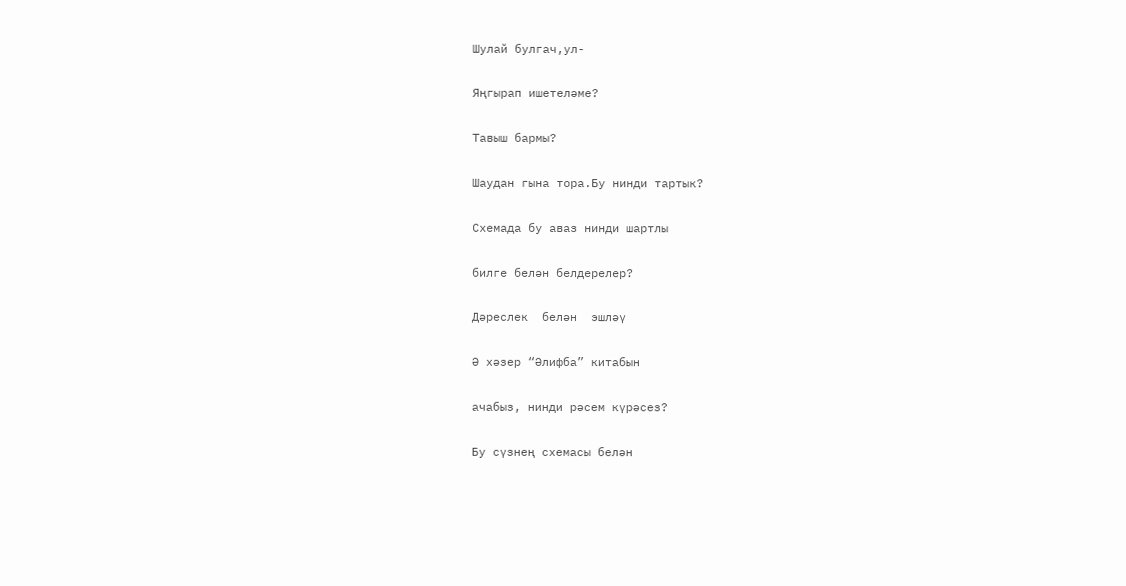Шулай булгач,ул-

Яңгырап ишетеләме?

Тавыш бармы?

Шаудан гына тора.Бу нинди тартык?

Схемада бу аваз нинди шартлы

билге белән белдерелер?

Дәреслек  белән  эшләү

Ә хәзер “Әлифба” китабын

ачабыз, нинди рәсем күрәсез?

Бу сүзнең схемасы белән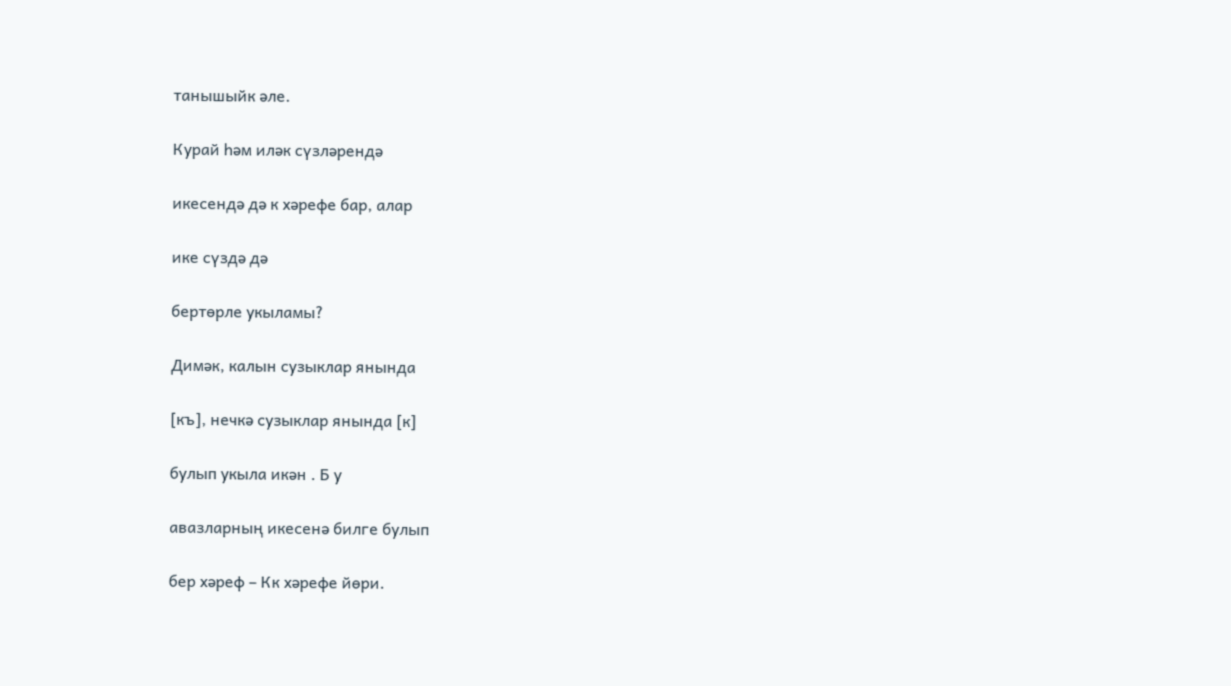танышыйк әле.

Курай һәм иләк сүзләрендә

икесендә дә к хәрефе бар, алар

ике сүздә дә

бертөрле укыламы?

Димәк, калын сузыклар янында

[къ], нечкә сузыклар янында [к]

булып укыла икән . Б у

авазларның икесенә билге булып

бер хәреф – Кк хәрефе йөри.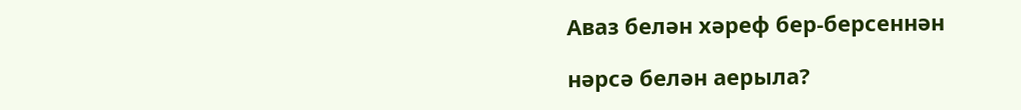Аваз белән хәреф бер-берсеннән

нәрсә белән аерыла?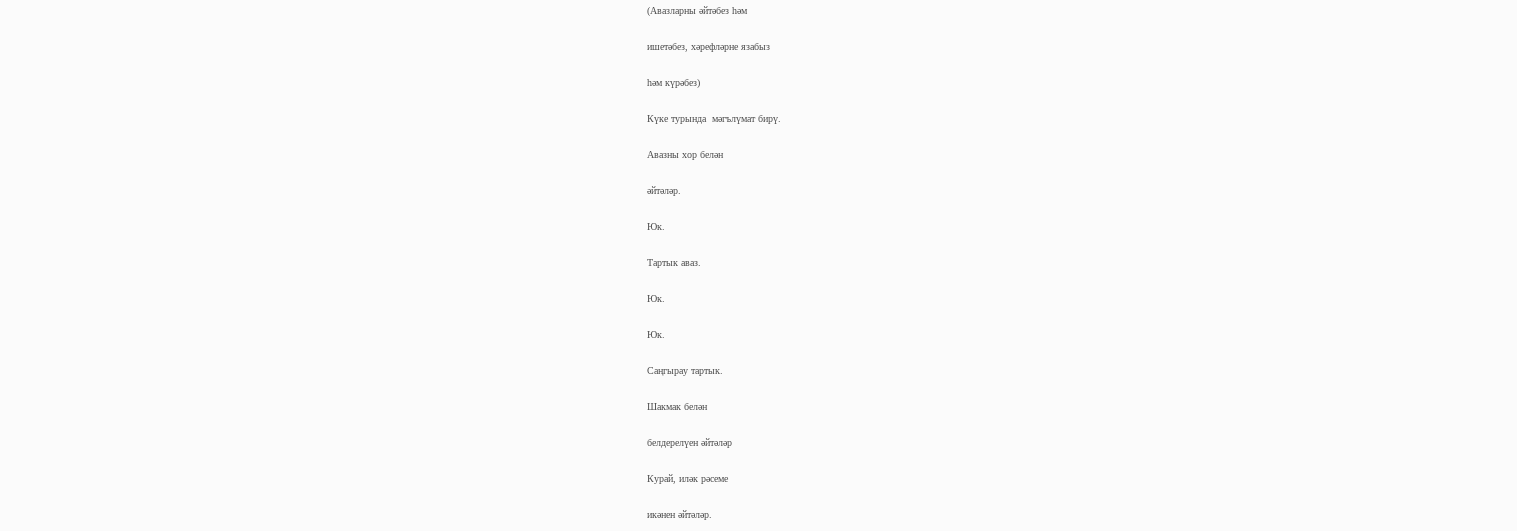(Авазларны әйтәбез һәм

ишетәбез, хәрефләрне язабыз

һәм күрәбез)

Күке турында  мәгълүмат бирү.

Авазны хор белән

әйтәләр.

Юк.

Тартык аваз.

Юк.

Юк.

Саңгырау тартык.

Шакмак белән

белдерелүен әйтәләр

Курай, иләк рәсеме

икәнен әйтәләр.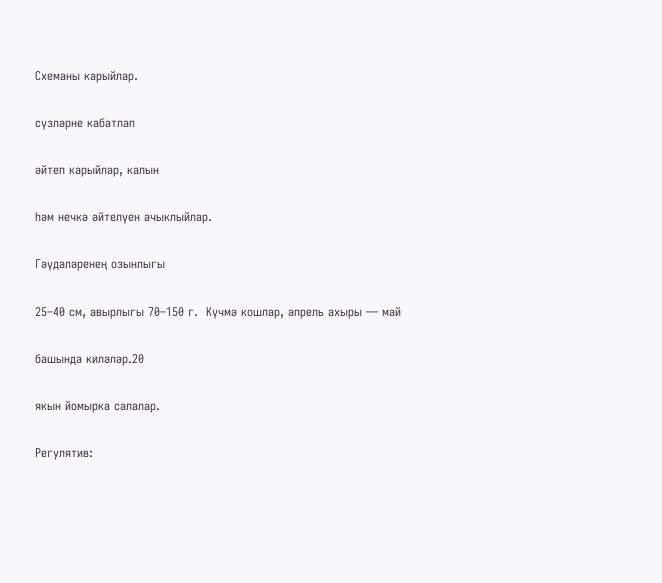Схеманы карыйлар.

сүзләрне кабатлап

әйтеп карыйлар, калын

һәм нечкә әйтелүен ачыклыйлар.

Гәүдәләренең озынлыгы

25–40 см, авырлыгы 70–150 г.  Күчмә кошлар, апрель ахыры — май

башында киләләр.20

якын йомырка салалар.

Регулятив: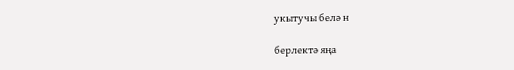укытучы белә н

берлектә яңа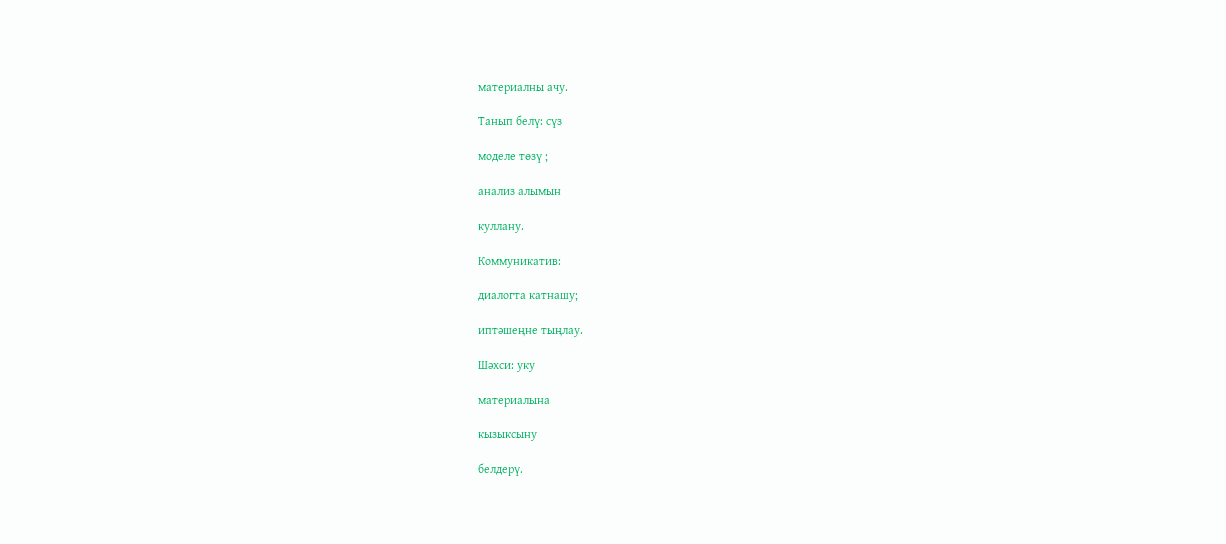материалны ачу.

Танып белү: сүз

моделе төзү ;

анализ алымын

куллану.

Коммуникатив:

диалогта катнашу;

иптәшеңне тыңлау.

Шәхси: уку

материалына

кызыксыну

белдерү.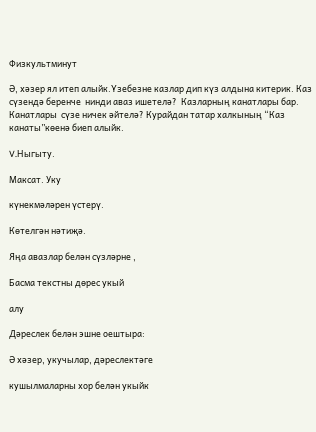Физкультминут

Ә, хәзер ял итеп алыйк.Үзебезне казлар дип күз алдына китерик. Каз сүзендә беренче  нинди аваз ишетелә?  Казларның канатлары бар. Канатлары  сүзе ничек әйтелә? Курайдан татар халкының “Каз канаты”көенә биеп алыйк.

V.Ныгыту.

Максат. Уку

күнекмәләрен үстерү.

Көтелгән нәтиҗә.

Яңа авазлар белән сүзләрне ,

Басма текстны дөрес укый

алу

Дәреслек белән эшне оештыра:

Ә хәзер, укучылар, дәреслектәге

кушылмаларны хор белән укыйк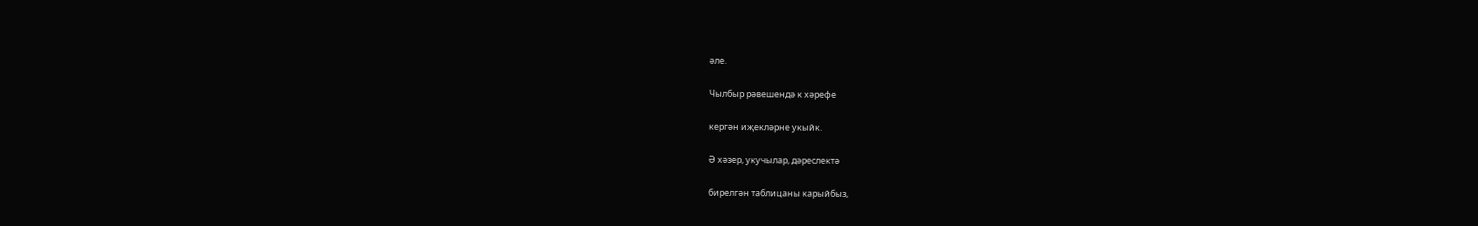әле.

Чылбыр рәвешендә к хәрефе

кергән иҗекләрне укыйк.

Ә хәзер, укучылар, дәреслектә

бирелгән таблицаны карыйбыз,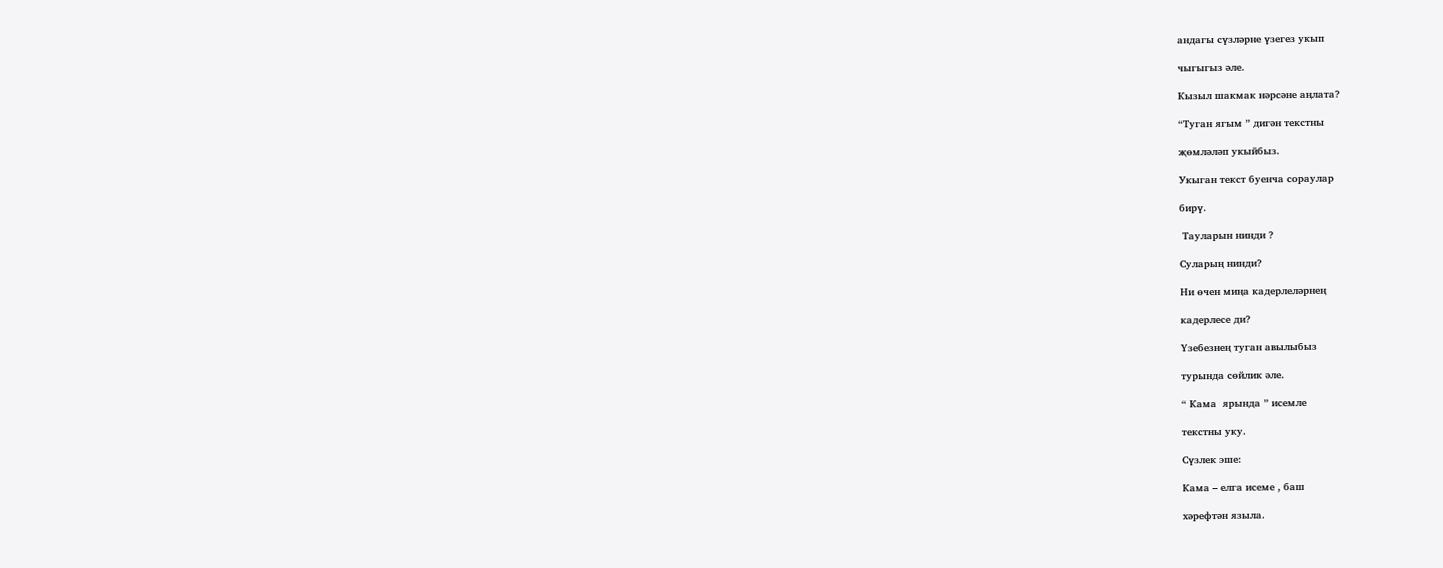андагы сүзләрне үзегез укып

чыгыгыз әле.

Кызыл шакмак нәрсәне аңлата?

“Туган ягым ” дигән текстны

җөмләләп укыйбыз.

Укыган текст буенча сораулар

бирү.

 Тауларын нинди ?

Суларың нинди?

Ни өчен миңа кадерлеләрнең

кадерлесе ди?

Үзебезнең туган авылыбыз

турында сөйлик әле.

“ Кама  ярында ” исемле

текстны уку.

Сүзлек эше:

Кама – елга исеме , баш

хәрефтән языла.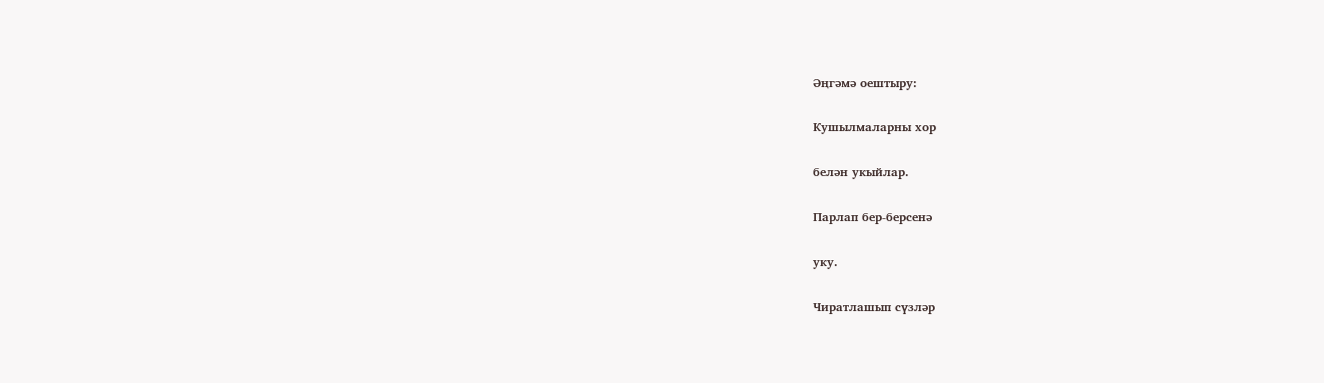Әңгәмә оештыру:

Кушылмаларны хор

белән укыйлар.

Парлап бер-берсенә

уку.

Чиратлашып сүзләр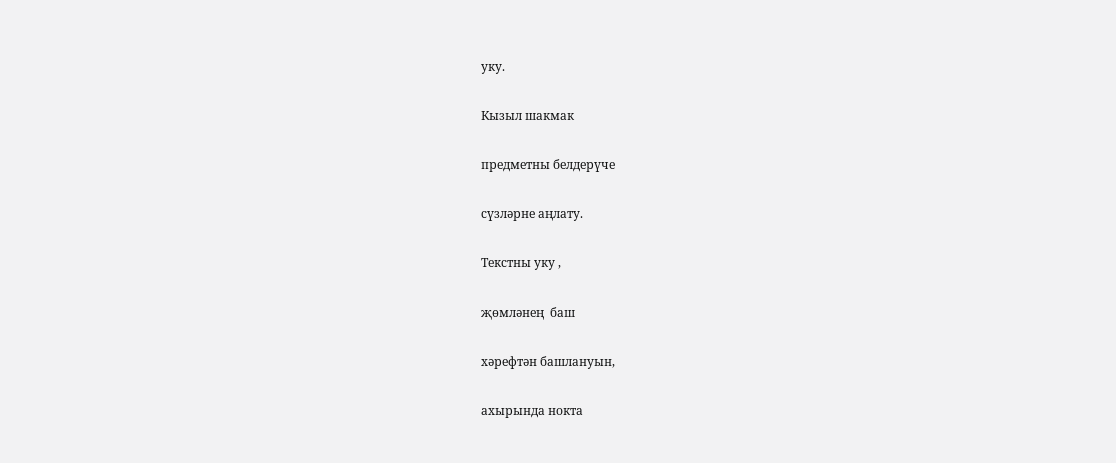уку.

Кызыл шакмак

предметны белдерүче

сүзләрне аңлату.

Текстны уку ,

җөмләнең  баш

хәрефтән башлануын,

ахырында нокта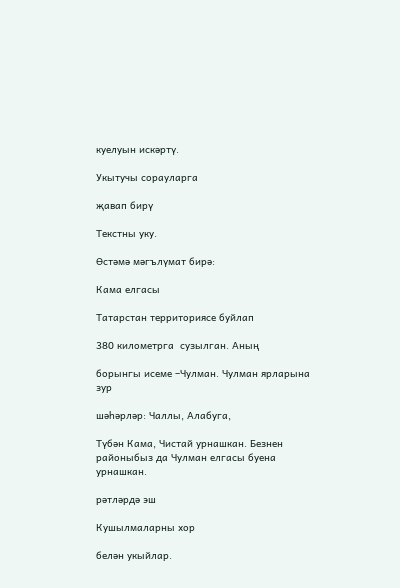куелуын искәртү.

Укытучы сорауларга

җавап бирү

Текстны уку.

Өстәмә мәгълүмат бирә:

Кама елгасы

Татарстан территориясе буйлап

380 километрга  сузылган. Аның

борынгы исеме –Чулман. Чулман ярларына зур

шәһәрләр: Чаллы, Алабуга,

Түбән Кама, Чистай урнашкан. Безнен районыбыз да Чулман елгасы буена урнашкан.

рәтләрдә эш

Кушылмаларны хор

белән укыйлар.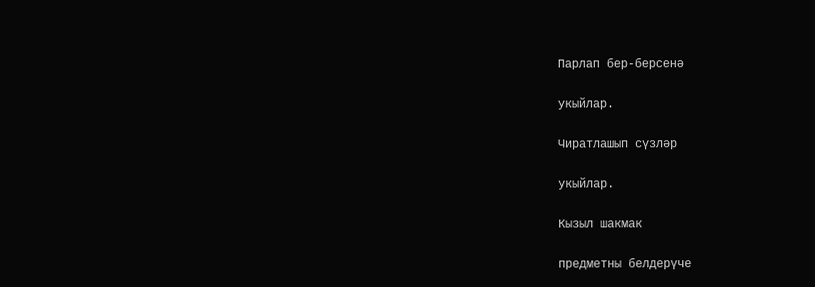Парлап бер-берсенә

укыйлар.

Чиратлашып сүзләр

укыйлар.

Кызыл шакмак

предметны белдерүче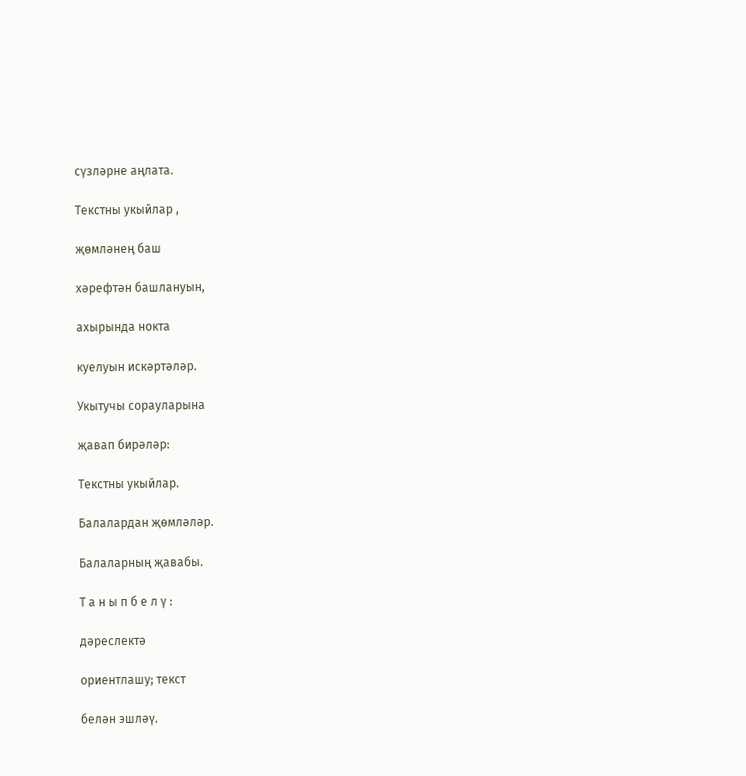сүзләрне аңлата.

Текстны укыйлар ,

җөмләнең баш

хәрефтән башлануын,

ахырында нокта

куелуын искәртәләр.

Укытучы сорауларына

җавап бирәләр:

Текстны укыйлар.

Балалардан җөмләләр.

Балаларның җавабы.

Т а н ы п б е л ү :

дәреслектә

ориентлашу; текст

белән эшләү.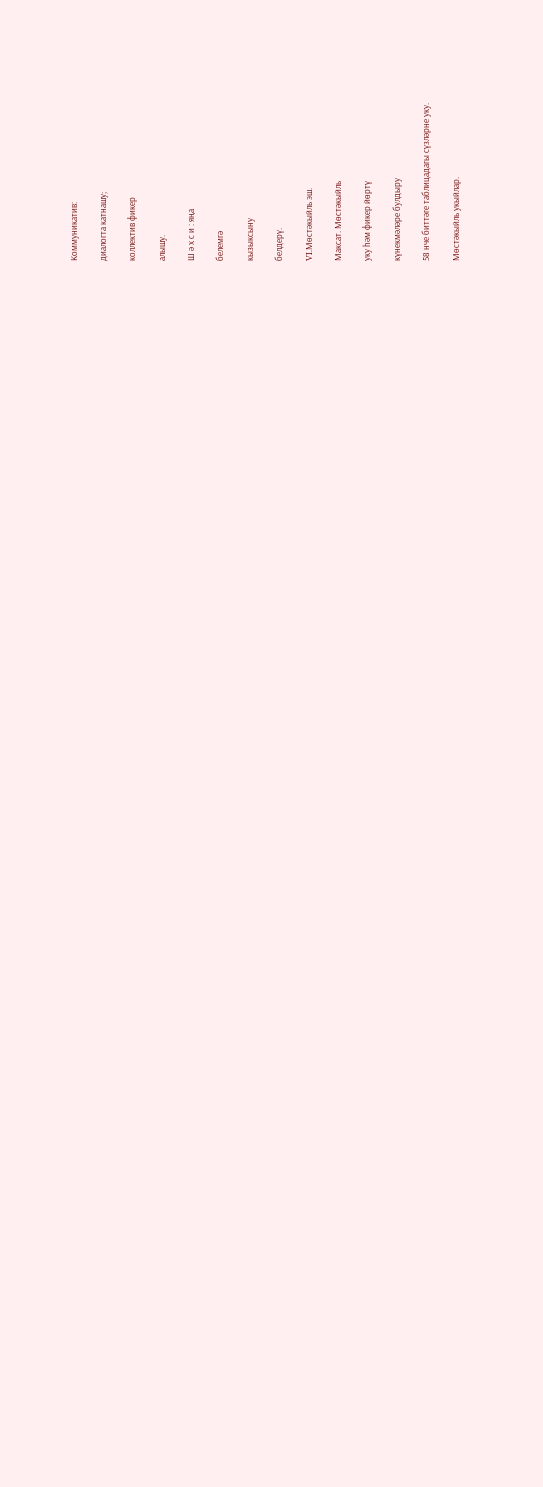Коммуникатив:

диалогта катнашу;

коллектив фикер

алышу.

Ш ә х с и : яңа

белемгә

кызыксыну

белдерү.

VI.Мөстәкыйль эш.

Максат. Мөстәкыйль

уку һәм фикер йөртү

күнекмәләре булдыру

58 нче биттәге таблицадагы сүзләрне уку.

Мөстәкыйль укыйлар.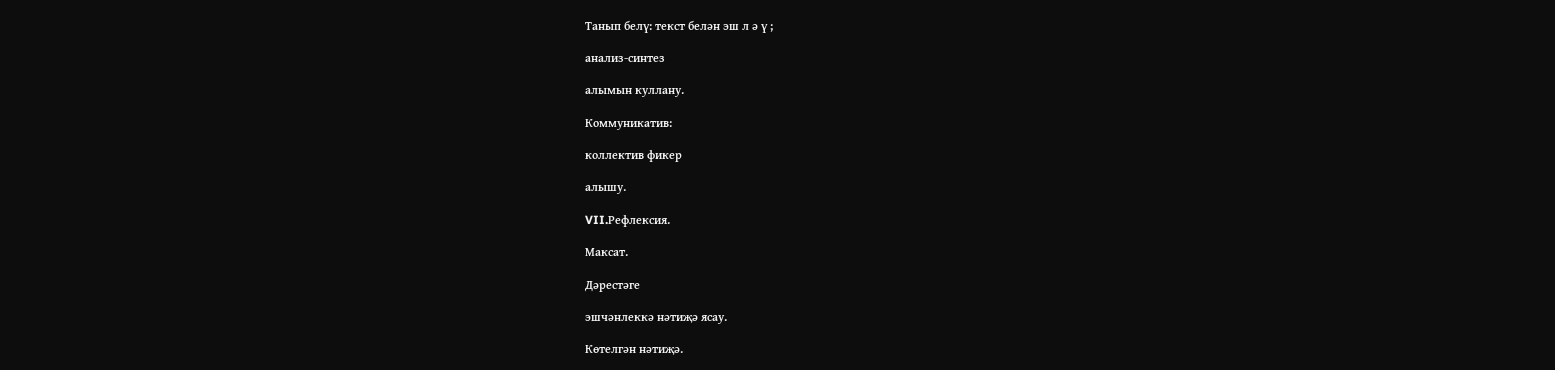Танып белү: текст белән эш л ә ү ;

анализ-синтез

алымын куллану.

Коммуникатив:

коллектив фикер

алышу.

VII.Рефлексия.

Максат.

Дәрестәге

эшчәнлеккә нәтиҗә ясау.

Көтелгән нәтиҗә.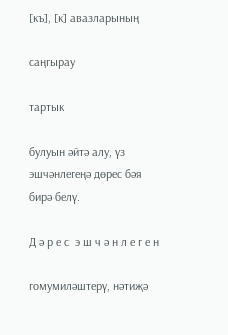[къ], [к] авазларының

саңгырау

тартык

булуын әйтә алу, үз эшчәнлегеңә дөрес бәя бирә белү.

Д ә р е с  э ш ч ә н л е г е н

гомумиләштерү, нәтиҗә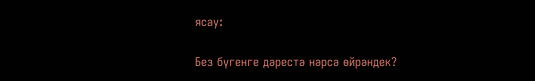ясау:

Без бүгенге дәрестә нәрсә өйрәндек?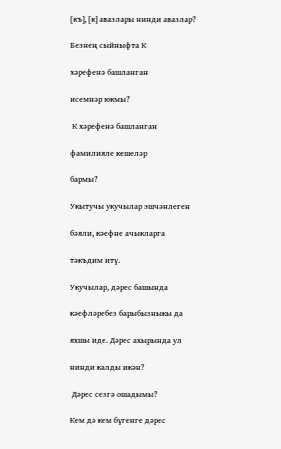[къ], [к] авазлары нинди авазлар?

Безнең сыйныфта К

хәрефенә башланган

исемнәр юкмы?

 К хәрефенә башланган

фамилияле кешеләр

бармы?

Укытучы укучылар эшчәнлеген

бәяли, кәефне ачыкларга

тәкъдим итү.

Укучылар, дәрес башында

кәефләребез барыбызныкы да

яхшы иде. Дәрес ахырында ул

нинди калды икән?

 Дәрес сезгә ошадымы?

Кем дә кем бүгенге дәрес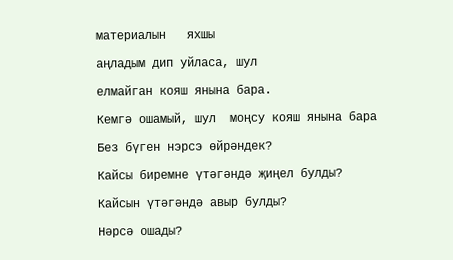материалын   яхшы

аңладым дип уйласа, шул

елмайган кояш янына бара.

Кемгә ошамый, шул  моңсу кояш янына бара

Без бүген нэрсэ өйрәндек?

Кайсы биремне үтәгәндә җиңел булды?

Кайсын үтәгәндә авыр булды?

Нәрсә ошады?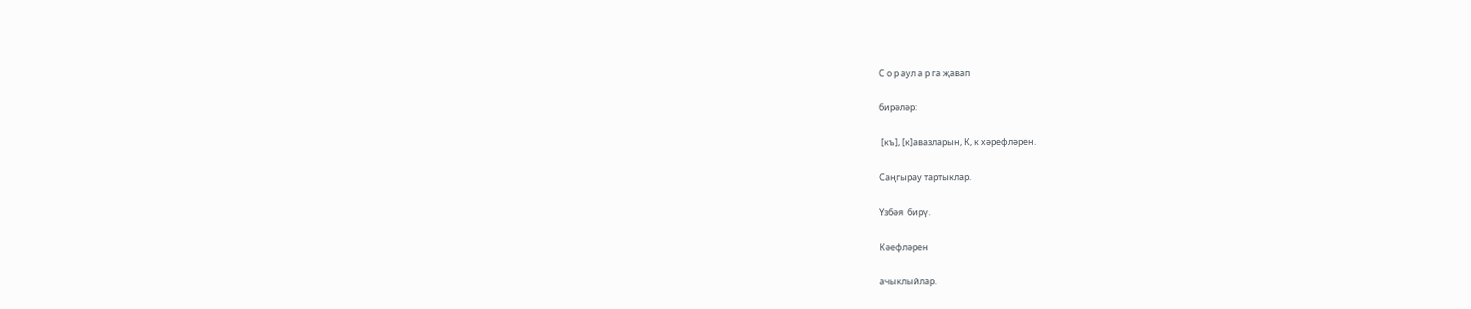С о р аул а р га җавап

бирәләр:

 [къ], [к]авазларын, К, к хәрефләрен.

Саңгырау тартыклар.

Үзбәя  бирү.

Кәефләрен

ачыклыйлар.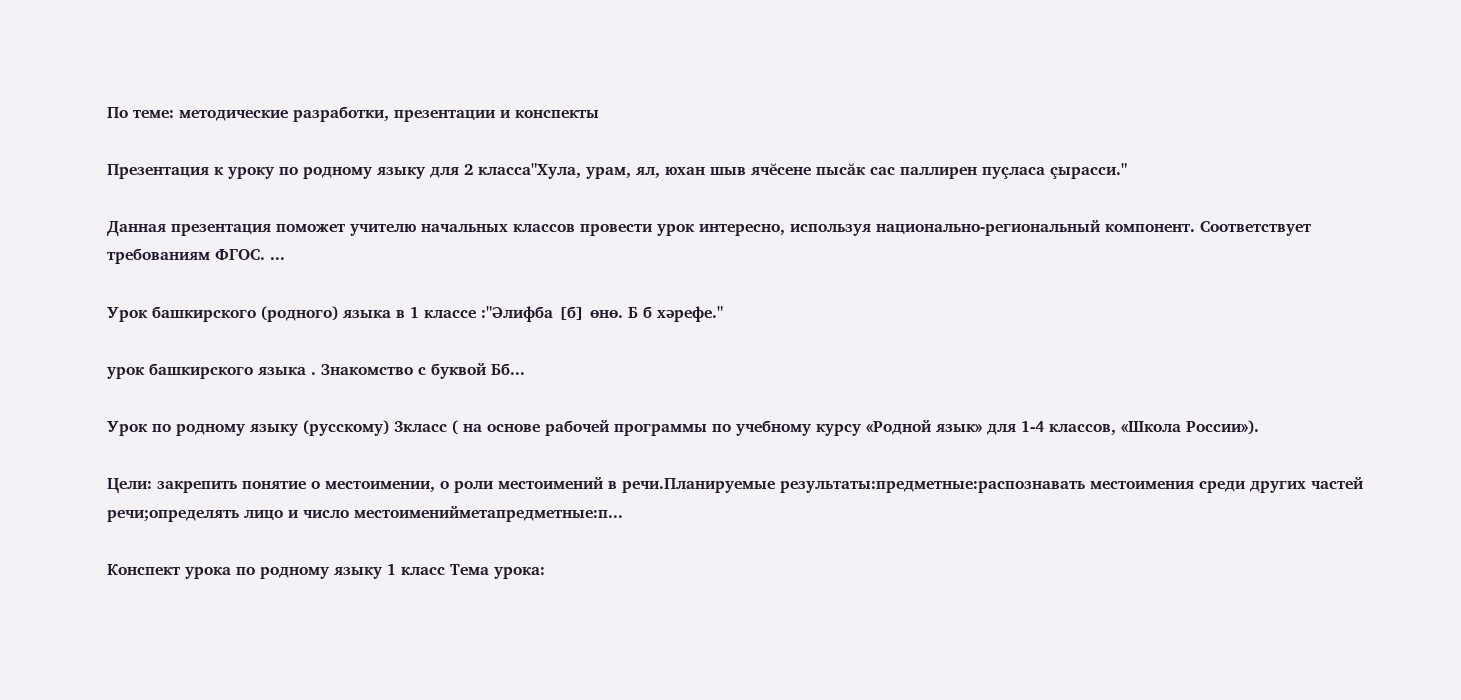По теме: методические разработки, презентации и конспекты

Презентация к уроку по родному языку для 2 класса"Хула, урам, ял, юхан шыв ячĕсене пысăк сас паллирен пуçласа çырасси."

Данная презентация поможет учителю начальных классов провести урок интересно, используя национально-региональный компонент. Соответствует требованиям ФГОС. ...

Урок башкирского (родного) языка в 1 классе :"Әлифба [б] өнө. Б б хәрефе."

урок башкирского языка . Знакомство с буквой Бб...

Урок по родному языку (русскому) 3класс ( на основе рабочей программы по учебному курсу «Родной язык» для 1-4 классов, «Школа России»).

Цели: закрепить понятие о местоимении, о роли местоимений в речи.Планируемые результаты:предметные:распознавать местоимения среди других частей речи;определять лицо и число местоименийметапредметные:п...

Конспект урока по родному языку 1 класс Тема урока: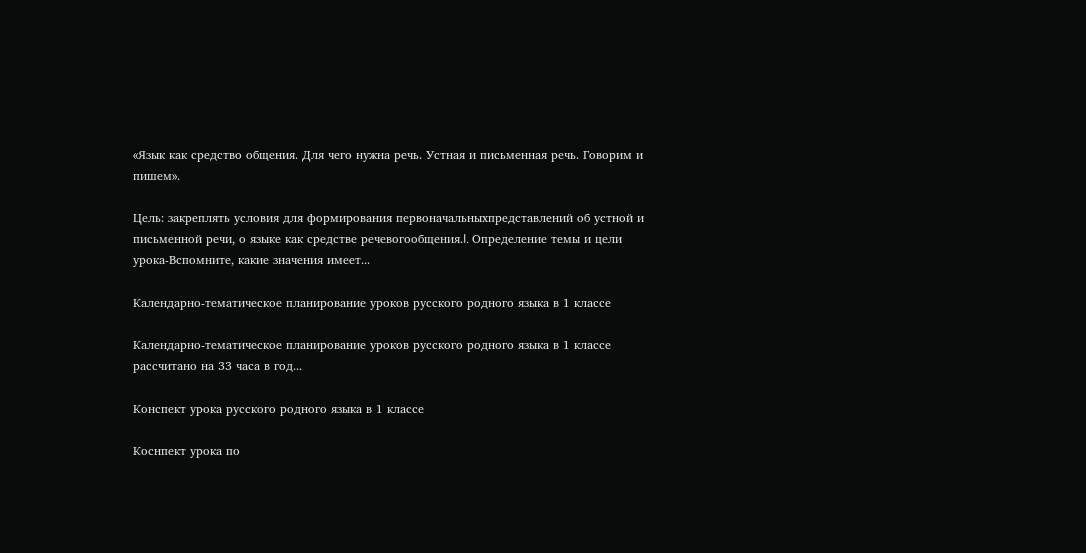«Язык как средство общения. Для чего нужна речь. Устная и письменная речь. Говорим и пишем».

Цель: закреплять условия для формирования первоначальныхпредставлений об устной и письменной речи, о языке как средстве речевогообщения.I. Определение темы и цели урока-Вспомните, какие значения имеет...

Календарно-тематическое планирование уроков русского родного языка в 1 классе

Календарно-тематическое планирование уроков русского родного языка в 1 классе рассчитано на 33 часа в год...

Конспект урока русского родного языка в 1 классе

Коснпект урока по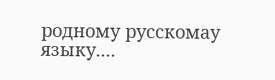родному русскомау языку....